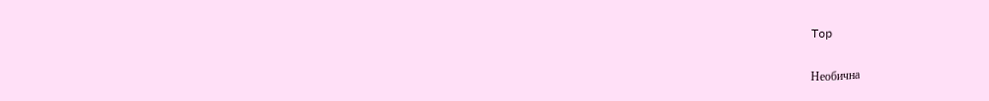Top

Необична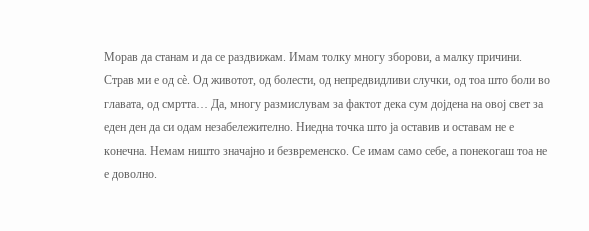Морав да станам и да се раздвижам. Имам толку многу зборови, а малку причини. Страв ми е од сè. Од животот, од болести, од непредвидливи случки, од тоа што боли во главата, од смртта… Да, многу размислувам за фактот дека сум дојдена на овој свет за еден ден да си одам незабележително. Ниедна точка што ја оставив и оставам не е конечна. Немам ништо значајно и безвременско. Се имам само себе, а понекогаш тоа не е доволно.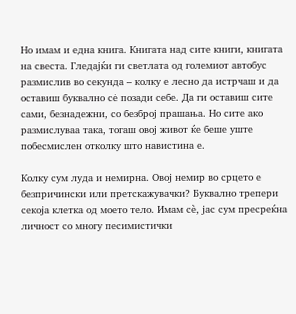Но имам и една книга. Книгата над сите книги, книгата на свеста. Гледајќи ги светлата од големиот автобус размислив во секунда – колку е лесно да истрчаш и да оставиш буквално сė позади себе. Да ги оставиш сите сами, безнадежни, со безброј прашања. Но сите ако размислуваа така, тогаш овој живот ќе беше уште побесмислен отколку што навистина е.

Колку сум луда и немирна. Овој немир во срцето е безпричински или претскажувачки? Буквално трепери секоја клетка од моето тело. Имам сè, јас сум пресреќна личност со многу песимистички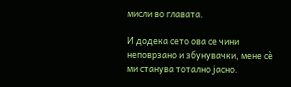мисли во главата.

И додека сето ова се чини неповрзано и збунувачки, мене сè ми станува тотално јасно.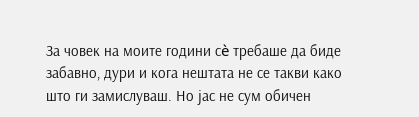За човек на моите години сè требаше да биде забавно, дури и кога нештата не се такви како што ги замислуваш. Но јас не сум обичен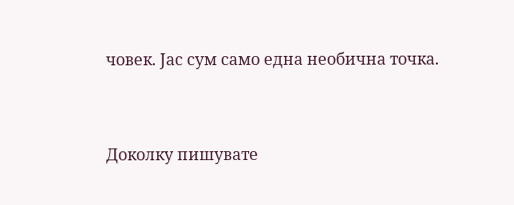човек. Јас сум само една необична точка.


Доколку пишувате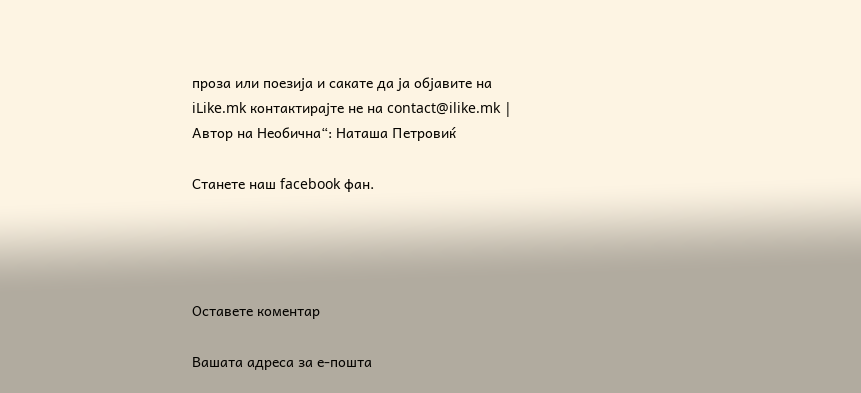проза или поезија и сакате да ја објавите на iLike.mk контактирајте не на contact@ilike.mk | Автор на Необична“: Наташа Петровиќ

Станете наш facebook фан.




Оставете коментар

Вашата адреса за е-пошта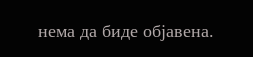нема да биде објавена.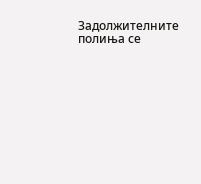Задолжителните полиња се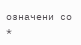означени со *